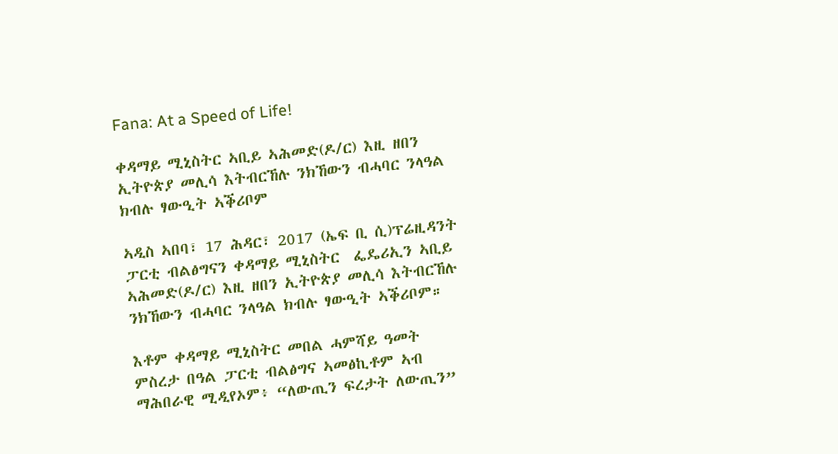Fana: At a Speed of Life!

ቀዳማይ ሚኒስትር ኣቢይ ኣሕመድ(ዶ/ር) እዚ ዘበን ኢትዮጵያ መሊሳ እትብርኸሉ ንክኸውን ብሓባር ንላዓል ክብሉ ፃውዒት ኣቕሪቦም

ኣዲስ ኣበባ፣ 17 ሕዳር፣ 2017 (ኤፍ ቢ ሲ)ፕሬዚዳንት ፓርቲ ብልፅግናን ቀዳማይ ሚኒስትር  ፌዴሪኢን ኣቢይ ኣሕመድ(ዶ/ር) እዚ ዘበን ኢትዮጵያ መሊሳ እትብርኸሉ ንክኸውን ብሓባር ንላዓል ክብሉ ፃውዒት ኣቕሪቦም።

እቶም ቀዳማይ ሚኒስትር መበል ሓምሻይ ዓመት ምስረታ በዓል ፓርቲ ብልፅግና ኣመፅኪቶም ኣብ ማሕበራዊ ሚዲየኦም፥ “ለውጢን ፍረታት ለውጢን”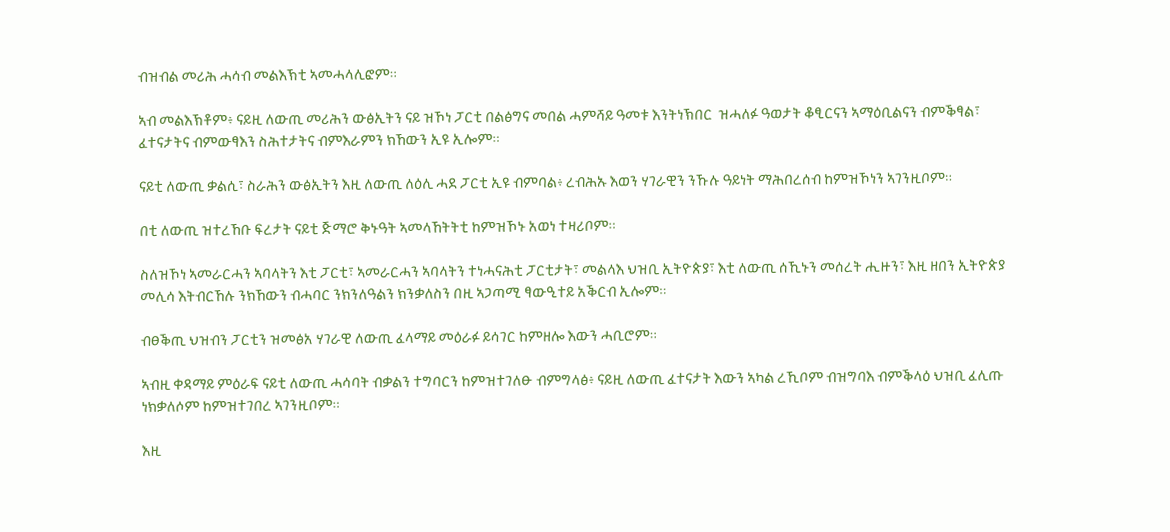ብዝብል መሪሕ ሓሳብ መልእኽቲ ኣመሓላሊፎም።

ኣብ መልእኽቶም፥ ናይዚ ለውጢ መሪሕን ውፅኢትን ናይ ዝኾነ ፓርቲ በልፅግና መበል ሓምሻይ ዓመቱ እንትነኽበር  ዝሓለፉ ዓወታት ቆፂርናን ኣማዕቢልናን ብምቕፃል፣ ፈተናታትና ብምውፃእን ስሕተታትና ብምእራምን ክኸውን ኢዩ ኢሎም።

ናይቲ ለውጢ ቃልሲ፣ ስራሕን ውፅኢትን እዚ ለውጢ ለዕሊ ሓደ ፓርቲ ኢዩ ብምባል፥ ረብሕኡ እወን ሃገራዊን ንኹሉ ዓይነት ማሕበረሰብ ከምዝኾነን ኣገንዚቦም።

በቲ ለውጢ ዝተረኸቡ ፍረታት ናይቲ ጅማሮ ቅኑዓት ኣመላኸትትቲ ከምዝኾኑ አወነ ተዛሪቦም።

ስለዝኾነ ኣመራርሓን ኣባላትን እቲ ፓርቲ፣ ኣመራርሓን ኣባላትን ተነሓናሕቲ ፓርቲታት፣ መልላእ ህዝቢ ኢትዮጵያ፣ እቲ ለውጢ ሰኺኑን መሰረት ሒዙን፣ እዚ ዘበን ኢትዮጵያ መሊሳ እትብርኸሉ ንክኸውን ብሓባር ንክንለዓልን ክንቃለስን በዚ ኣጋጣሚ ፃውዒተይ አቕርብ ኢሎም።

ብፀቕጢ ህዝብን ፓርቲን ዝመፅአ ሃገራዊ ለውጢ ፈላማይ መዕራፉ ይሳገር ከምዘሎ እውን ሓቢሮም።

ኣብዚ ቀዳማይ ምዕራፍ ናይቲ ለውጢ ሓሳባት ብቃልን ተግባርን ከምዝተገለፁ ብምግላፅ፥ ናይዚ ለውጢ ፈተናታት እውን ኣካል ረኺቦም ብዝግባእ ብምቕላዕ ህዝቢ ፈሊጡ ነክቃለሶም ከምዝተገበረ ኣገንዚቦም።

እዚ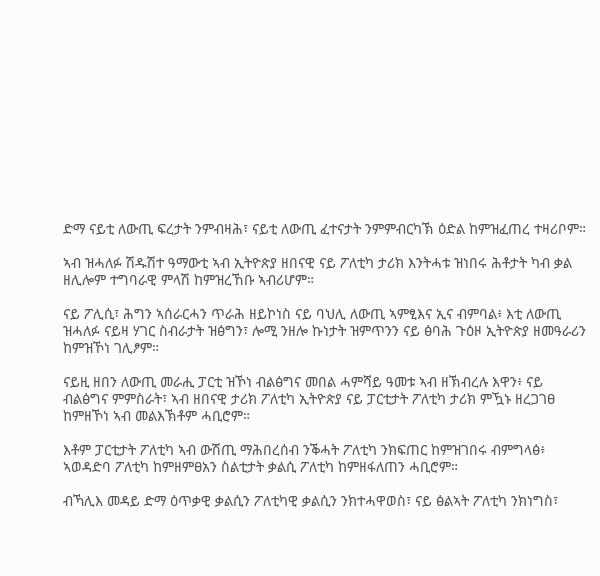ድማ ናይቲ ለውጢ ፍረታት ንምብዛሕ፣ ናይቲ ለውጢ ፈተናታት ንምምብርካኽ ዕድል ከምዝፈጠረ ተዛሪቦም።

ኣብ ዝሓለፉ ሽዱሽተ ዓማውቲ ኣብ ኢትዮጵያ ዘበናዊ ናይ ፖለቲካ ታሪክ እንትሓቱ ዝነበሩ ሕቶታት ካብ ቃል ዘሊሎም ተግባራዊ ምላሽ ከምዝረኸቡ ኣብሪሆም።

ናይ ፖሊሲ፣ ሕግን ኣሰራርሓን ጥራሕ ዘይኮነስ ናይ ባህሊ ለውጢ ኣምፂእና ኢና ብምባል፥ እቲ ለውጢ ዝሓለፉ ናይዛ ሃገር ስብራታት ዝፅግን፣ ሎሚ ንዘሎ ኩነታት ዝምጥንን ናይ ፅባሕ ጉዕዞ ኢትዮጵያ ዘመዓራሪን ከምዝኾነ ገሊፆም።

ናይዚ ዘበን ለውጢ መራሒ ፓርቲ ዝኾነ ብልፅግና መበል ሓምሻይ ዓመቱ ኣብ ዘኽብረሉ እዋን፥ ናይ ብልፅግና ምምስራት፣ ኣብ ዘበናዊ ታሪክ ፖለቲካ ኢትዮጵያ ናይ ፓርቲታት ፖለቲካ ታሪክ ምዃኑ ዘረጋገፀ ከምዘኾነ ኣብ መልእኽቶም ሓቢሮም።

እቶም ፓርቲታት ፖለቲካ ኣብ ውሽጢ ማሕበረሰብ ንቕሓት ፖለቲካ ንክፍጠር ከምዝገበሩ ብምግላፅ፥ ኣወዳድባ ፖለቲካ ከምዘምፀአን ስልቲታት ቃልሲ ፖለቲካ ከምዘፋለጠን ሓቢሮም።

ብኻሊእ መዳይ ድማ ዕጥቃዊ ቃልሲን ፖለቲካዊ ቃልሲን ንክተሓዋወስ፣ ናይ ፅልኣት ፖለቲካ ንክነግስ፣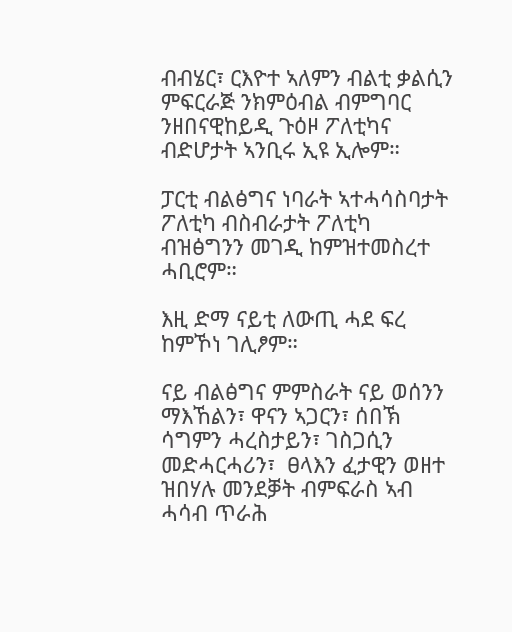ብብሄር፣ ርእዮተ ኣለምን ብልቲ ቃልሲን ምፍርራጅ ንክምዕብል ብምግባር ንዘበናዊከይዲ ጉዕዞ ፖለቲካና ብድሆታት ኣንቢሩ ኢዩ ኢሎም።

ፓርቲ ብልፅግና ነባራት ኣተሓሳስባታት ፖለቲካ ብስብራታት ፖለቲካ ብዝፅግንን መገዲ ከምዝተመስረተ ሓቢሮም።

እዚ ድማ ናይቲ ለውጢ ሓደ ፍረ ከምኾነ ገሊፆም።

ናይ ብልፅግና ምምስራት ናይ ወሰንን ማእኸልን፣ ዋናን ኣጋርን፣ ሰበኽ ሳግምን ሓረስታይን፣ ገስጋሲን መድሓርሓሪን፣  ፀላእን ፈታዊን ወዘተ ዝበሃሉ መንደቓት ብምፍራስ ኣብ ሓሳብ ጥራሕ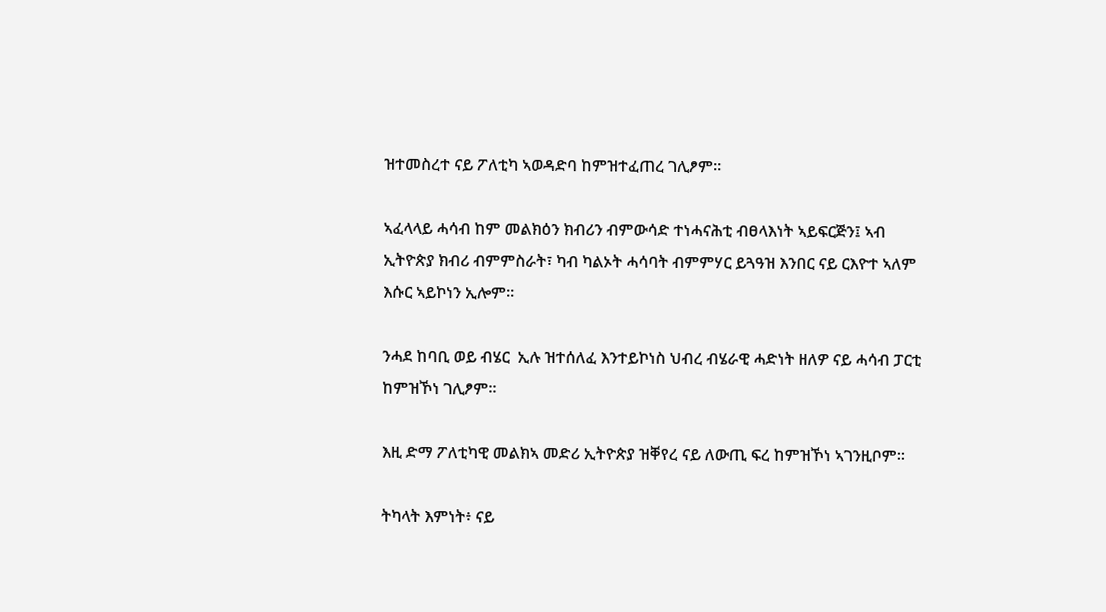ዝተመስረተ ናይ ፖለቲካ ኣወዳድባ ከምዝተፈጠረ ገሊፆም።

ኣፈላላይ ሓሳብ ከም መልክዕን ክብሪን ብምውሳድ ተነሓናሕቲ ብፀላእነት ኣይፍርጅን፤ ኣብ ኢትዮጵያ ክብሪ ብምምስራት፣ ካብ ካልኦት ሓሳባት ብምምሃር ይጓዓዝ እንበር ናይ ርእዮተ ኣለም እሱር ኣይኮነን ኢሎም።

ንሓደ ከባቢ ወይ ብሄር  ኢሉ ዝተሰለፈ እንተይኮነስ ህብረ ብሄራዊ ሓድነት ዘለዎ ናይ ሓሳብ ፓርቲ ከምዝኾነ ገሊፆም።

እዚ ድማ ፖለቲካዊ መልክኣ መድሪ ኢትዮጵያ ዝቐየረ ናይ ለውጢ ፍረ ከምዝኾነ ኣገንዚቦም።

ትካላት እምነት፥ ናይ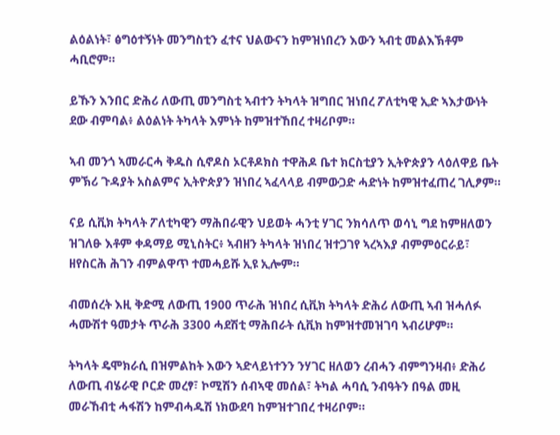ልዕልነት፣ ፅግዕተኝነት መንግስቲን ፈተና ህልውናን ከምዝነበረን እውን ኣብቲ መልእኽቶም ሓቢሮም።

ይኹን እንበር ድሕሪ ለውጢ መንግስቲ ኣብተን ትካላት ዝግበር ዝነበረ ፖለቲካዊ ኢድ ኣእታውነት ደው ብምባል፥ ልዕልነት ትካላት እምነት ከምዝተኸበረ ተዛሪቦም።

ኣብ መንጎ ኣመራርሓ ቅዱስ ሲኖዶስ ኦርቶዶክስ ተዋሕዶ ቤተ ክርስቲያን ኢትዮጵያን ላዕለዋይ ቤት ምኽሪ ጉዳያት አስልምና ኢትዮጵያን ዝነበረ ኣፈላላይ ብምውጋድ ሓድነት ከምዝተፈጠረ ገሊፆም።

ናይ ሲቪክ ትካላት ፖለቲካዊን ማሕበራዊን ህይወት ሓንቲ ሃገር ንክሳለጥ ወሳኒ ግደ ከምዘለወን ዝገለፁ እቶም ቀዳማይ ሚኒስትር፥ ኣብዘን ትካላት ዝነበረ ዝተጋገየ ኣረኣእያ ብምምዕርራይ፣ ዘየስርሕ ሕገን ብምልዋጥ ተመሓይሹ ኢዩ ኢሎም።

ብመሰረት እዚ ቅድሚ ለውጢ 1900 ጥራሕ ዝነበረ ሲቪክ ትካላት ድሕሪ ለውጢ ኣብ ዝሓለፉ ሓሙሽተ ዓመታት ጥራሕ 3300 ሓደሽቲ ማሕበራት ሲቪክ ከምዝተመዝገባ ኣብሪሆም።

ትካላት ዴሞክራሲ በዝምልከት እውን ኣድላይነተንን ንሃገር ዘለወን ረብሓን ብምግንዛብ፥ ድሕሪ ለውጢ ብሄራዊ ቦርድ መረፃ፣ ኮሚሽን ሰብኣዊ መሰል፣ ትካል ሓባሲ ንብዓትን በዓል መዚ መራኸብቲ ሓፋሽን ከምብሓዱሽ ነክውደባ ከምዝተገበረ ተዛሪቦም።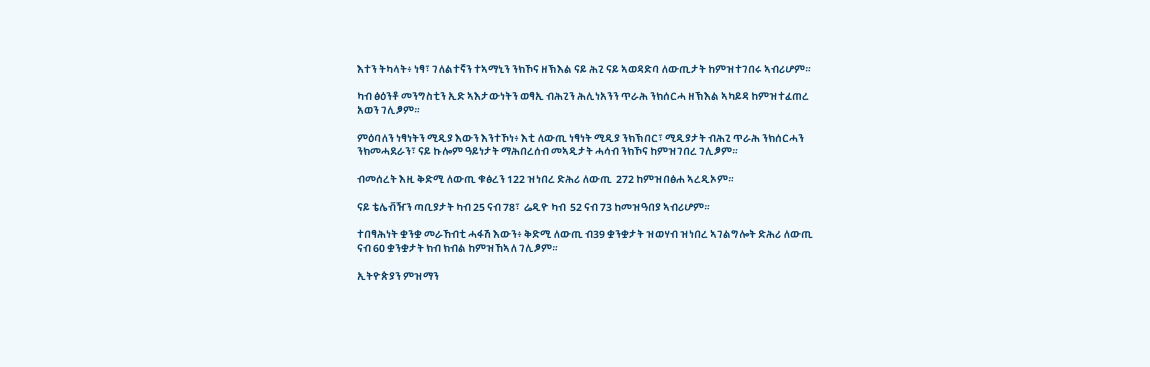እተን ትካላት፥ ነፃ፣ ገለልተኛን ተኣማኒን ንክኾና ዘኽእል ናይ ሕጊ ናይ ኣወዳድባ ለውጢታት ከምዝተገበሩ ኣብሪሆም።

ካብ ፅዕንቶ መንግስቲን ኢድ ኣእታውነትን ወፃኢ ብሕጊን ሕሊነአንን ጥራሕ ንክሰርሓ ዘኽእል ኣካይዳ ከምዝተፈጠረ አወን ገሊፆም።

ምዕባለን ነፃነትን ሚዲያ እውን እንተኾነ፥ እቲ ለውጢ ነፃነት ሚዲያ ንክኽበር፣ ሚዲያታት ብሕጊ ጥራሕ ንክሰርሓን ንክመሓደራን፣ ናይ ኩሎም ዓይነታት ማሕበረሰብ መኣዲታት ሓሳብ ንክኾና ከምዝገበረ ገሊፆም።

ብመሰረት እዚ ቅድሚ ለውጢ ቁፅረን 122 ዝነበረ ድሕሪ ለውጢ  272 ከምዝበፅሐ ኣረዲኦም።

ናይ ቴሌቭዥን ጣቢያታት ካብ 25 ናብ 78፣  ሬዲዮ ካብ  52 ናብ 73 ከመዝዓበያ ኣብሪሆም።

ተበፃሕነት ቋንቋ መራኸብቲ ሓፋሽ እውን፥ ቅድሚ ለውጢ ብ39 ቋንቋታት ዝወሃብ ዝነበረ ኣገልግሎት ድሕሪ ለውጢ ናብ 60 ቋንቋታት ክብ ክብል ከምዝኸኣለ ገሊፆም።

ኢትዮጵያን ምዝማን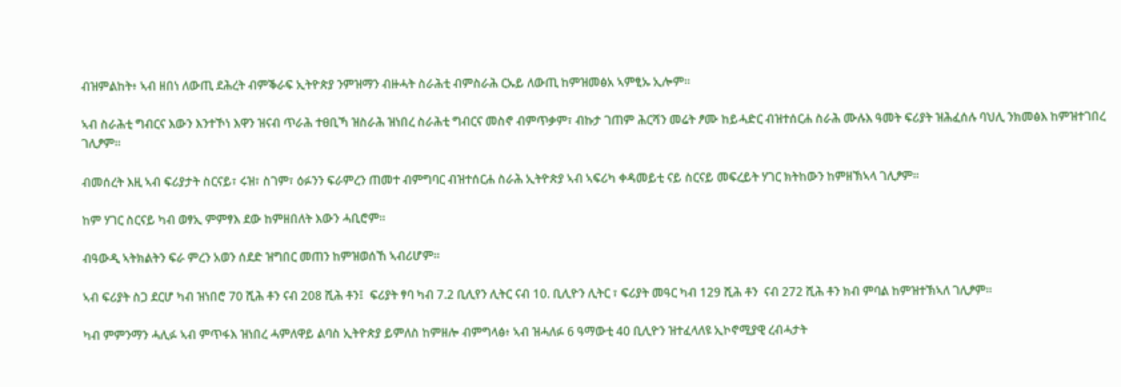ብዝምልከት፥ ኣብ ዘበነ ለውጢ ደሕረት ብምቕራፍ ኢትዮጵያ ንምዝማን ብዙሓት ስራሕቲ ብምስራሕ ርኡይ ለውጢ ከምዝመፅአ ኣምፂኡ ኢሎም።

ኣብ ስራሕቲ ግብርና እውን እንተኾነ እዋን ዝናብ ጥራሕ ተፀቢኻ ዝስራሕ ዝነበረ ስራሕቲ ግብርና መስኖ ብምጥቃም፣ ብኩታ ገጠም ሕርሻን መሬት ፆሙ ከይሓድር ብዝተሰርሐ ስራሕ ሙሉእ ዓመት ፍሪያት ዝሕፈሰሉ ባህሊ ንክመፅእ ከምዝተገበረ ገሊፆም።

ብመሰረት እዚ ኣብ ፍሪያታት ስርናይ፣ ሩዝ፣ ስገም፣ ዕፉንን ፍራምረን ጠመተ ብምግባር ብዝተሰርሐ ስራሕ ኢትዮጵያ ኣብ ኣፍሪካ ቀዳመይቲ ናይ ስርናይ መፍረይት ሃገር ክትከውን ከምዘኽኣላ ገሊፆም።

ከም ሃገር ስርናይ ካብ ወፃኢ ምምፃእ ደው ከምዘበለት እውን ሓቢሮም።

ብዓውዲ ኣትክልትን ፍራ ምረን አወን ሰደድ ዝግበር መጠን ከምዝወሰኸ ኣብሪሆም።

ኣብ ፍሪያት ስጋ ደርሆ ካብ ዝነበሮ 70 ሺሕ ቶን ናብ 208 ሺሕ ቶን፤  ፍሪያት ፃባ ካብ 7.2 ቢሊየን ሊትር ናብ 10. ቢሊዮን ሊትር ፣ ፍሪያት መዓር ካብ 129 ሺሕ ቶን  ናብ 272 ሺሕ ቶን ክብ ምባል ከምዝተኽኣለ ገሊፆም።

ካብ ምምንማን ሓሊፉ ኣብ ምጥፋእ ዝነበረ ሓምለዋይ ልባስ ኢትዮጵያ ይምለስ ከምዘሎ ብምግላፅ፥ ኣብ ዝሓለፉ 6 ዓማውቲ 40 ቢሊዮን ዝተፈላለዩ ኢኮኖሚያዊ ረብሓታት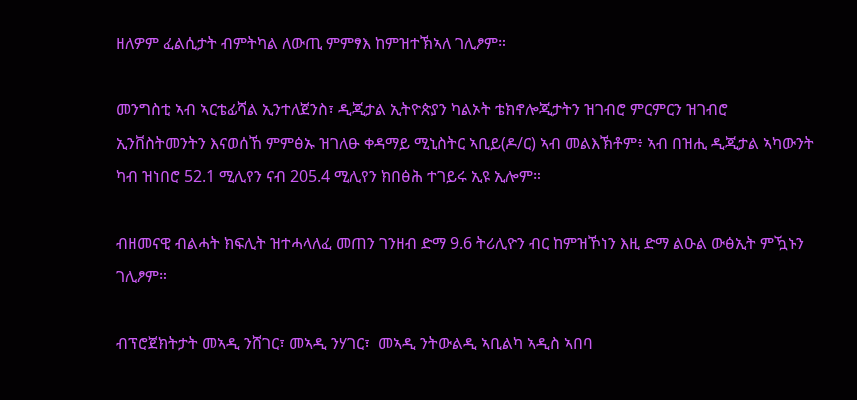ዘለዎም ፈልሲታት ብምትካል ለውጢ ምምፃእ ከምዝተኽኣለ ገሊፆም።

መንግስቲ ኣብ ኣርቴፊሻል ኢንተለጀንስ፣ ዲጂታል ኢትዮጵያን ካልኦት ቴክኖሎጂታትን ዝገብሮ ምርምርን ዝገብሮ ኢንቨስትመንትን እናወሰኸ ምምፅኡ ዝገለፁ ቀዳማይ ሚኒስትር ኣቢይ(ዶ/ር) ኣብ መልእኽቶም፥ ኣብ በዝሒ ዲጂታል ኣካውንት ካብ ዝነበሮ 52.1 ሚሊየን ናብ 205.4 ሚሊየን ክበፅሕ ተገይሩ ኢዩ ኢሎም።

ብዘመናዊ ብልሓት ክፍሊት ዝተሓላለፈ መጠን ገንዘብ ድማ 9.6 ትሪሊዮን ብር ከምዝኾነን እዚ ድማ ልዑል ውፅኢት ምዃኑን ገሊፆም።

ብፕሮጀክትታት መኣዲ ንሸገር፣ መኣዲ ንሃገር፣  መኣዲ ንትውልዲ ኣቢልካ ኣዲስ ኣበባ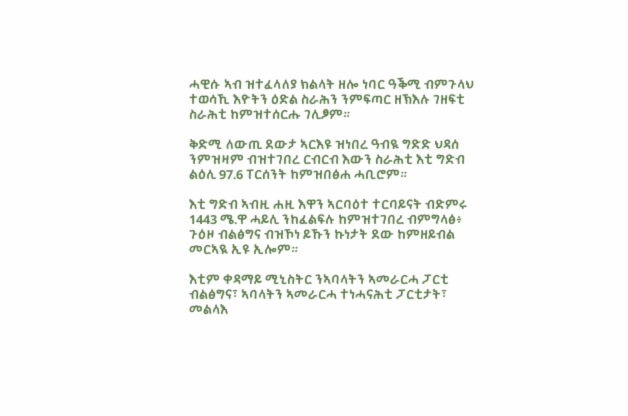ሓዊሱ ኣብ ዝተፈላለያ ክልላት ዘሎ ነባር ዓቕሚ ብምጉላህ ተወሳኺ እዮትን ዕድል ስራሕን ንምፍጣር ዘኽእሉ ገዘፍቲ ስራሕቲ ከምዝተሰርሑ ገሊፆም።

ቅድሚ ለውጢ ደውታ ኣርእዩ ዝነበረ ዓብዪ ግድድ ህዳሰ ንምዝዛም ብዝተገበረ ርብርብ እውን ስራሕቲ እቲ ግድብ ልዕሊ 97.6 ፐርሰንት ከምዝበፅሐ ሓቢሮም።

እቲ ግድብ ኣብዚ ሐዚ እዋን ኣርባዕተ ተርባይናት ብድምሩ 1443 ሜ.ዋ ሓይሊ ንከፈልፍሉ ከምዝተገበረ ብምግላፅ፥ ጉዕዞ ብልፅግና ብዝኾነ ይኹን ኩነታት ደው ከምዘይብል መርኣዪ ኢዩ ኢሎም።

እቲም ቀዳማይ ሚኒስትር ንኣባላትን ኣመራርሓ ፓርቲ ብልፅግና፣ ኣባላትን ኣመራርሓ ተነሓናሕቲ ፓርቲታት፣ መልላእ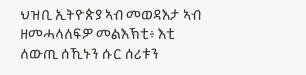ህዝቢ ኢትዮጵያ ኣብ መወዳእታ ኣብ ዘመሓላለፍዎ መልእኽቲ፥ እቲ ለውጢ ሰኺኑን ሱር ሰሪቱን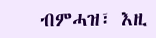ብምሓዝ፣ እዚ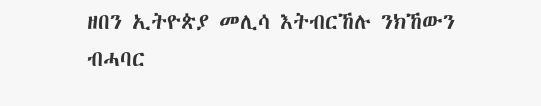ዘበን ኢትዮጵያ መሊሳ እትብርኸሉ ንክኸውን ብሓባር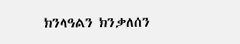ክንላዓልን ክንቃለሰን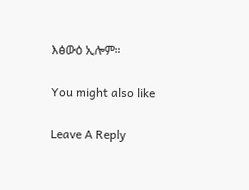እፅውዕ ኢሎም።

You might also like

Leave A Reply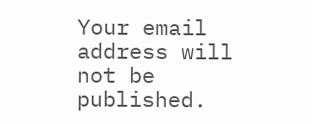Your email address will not be published.